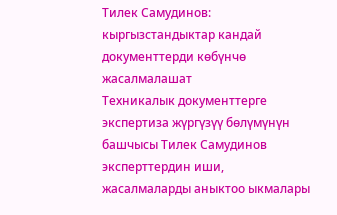Тилек Самудинов: кыргызстандыктар кандай документтерди көбүнчө жасалмалашат
Техникалык документтерге экспертиза жүргүзүү бөлүмүнүн башчысы Тилек Самудинов эксперттердин иши, жасалмаларды аныктоо ыкмалары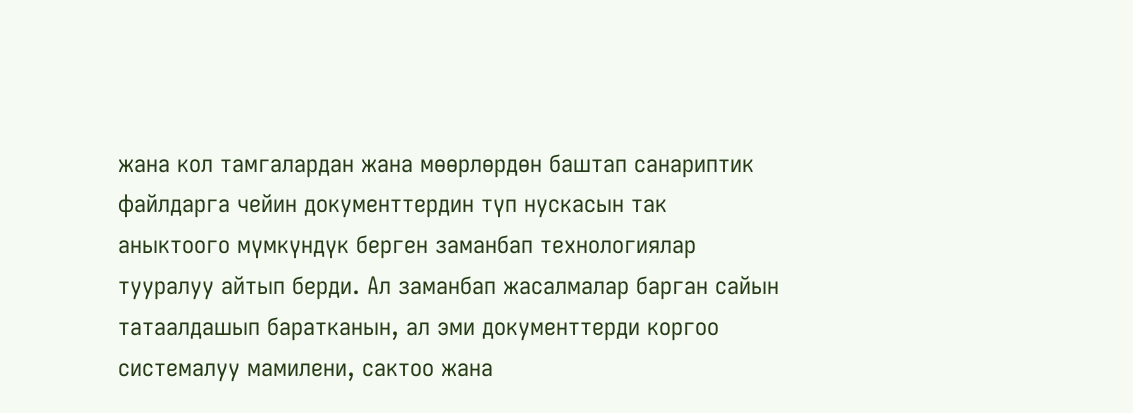жана кол тамгалардан жана мөөрлөрдөн баштап санариптик файлдарга чейин документтердин түп нускасын так аныктоого мүмкүндүк берген заманбап технологиялар тууралуу айтып берди. Ал заманбап жасалмалар барган сайын татаалдашып баратканын, ал эми документтерди коргоо системалуу мамилени, сактоо жана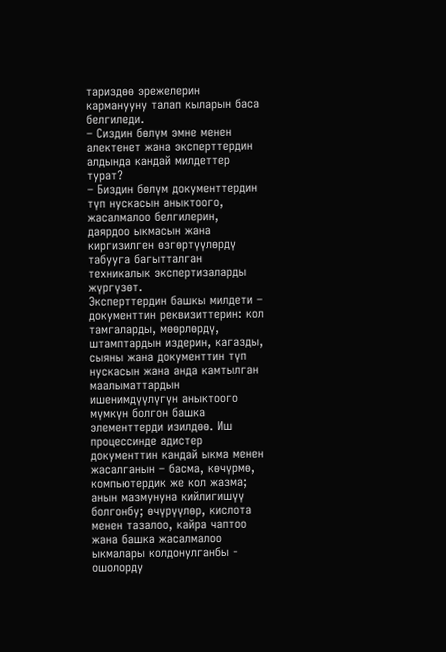тариздөө эрежелерин карманууну талап кыларын баса белгиледи.
– Сиздин бөлүм эмне менен алектенет жана эксперттердин алдында кандай милдеттер турат?
– Биздин бөлүм документтердин түп нускасын аныктоого, жасалмалоо белгилерин, даярдоо ыкмасын жана киргизилген өзгөртүүлөрдү табууга багытталган техникалык экспертизаларды жүргүзөт.
Эксперттердин башкы милдети – документтин реквизиттерин: кол тамгаларды, мөөрлөрдү, штамптардын издерин, кагазды, сыяны жана документтин түп нускасын жана анда камтылган маалыматтардын ишенимдүүлүгүн аныктоого мүмкүн болгон башка элементтерди изилдөө. Иш процессинде адистер документтин кандай ыкма менен жасалганын – басма, көчүрмө, компьютердик же кол жазма; анын мазмунуна кийлигишүү болгонбу; өчүрүүлөр, кислота менен тазалоо, кайра чаптоо жана башка жасалмалоо ыкмалары колдонулганбы - ошолорду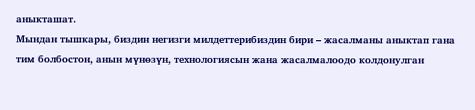аныкташат.
Мындан тышкары, биздин негизги милдеттерибиздин бири – жасалманы аныктап гана тим болбостон, анын мүнөзүн, технологиясын жана жасалмалоодо колдонулган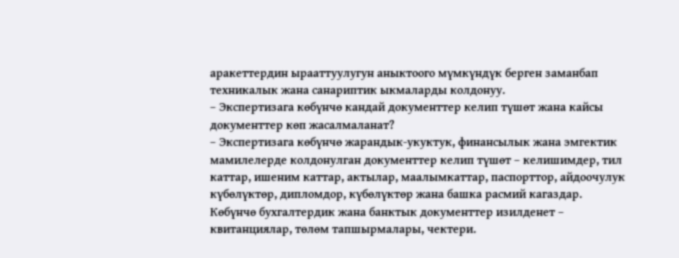аракеттердин ырааттуулугун аныктоого мүмкүндүк берген заманбап техникалык жана санариптик ыкмаларды колдонуу.
– Экспертизага көбүнчө кандай документтер келип түшөт жана кайсы документтер көп жасалмаланат?
– Экспертизага көбүнчө жарандык-укуктук, финансылык жана эмгектик мамилелерде колдонулган документтер келип түшөт – келишимдер, тил каттар, ишеним каттар, актылар, маалымкаттар, паспорттор, айдоочулук күбөлүктөр, дипломдор, күбөлүктөр жана башка расмий кагаздар.
Көбүнчө бухгалтердик жана банктык документтер изилденет – квитанциялар, төлөм тапшырмалары, чектери.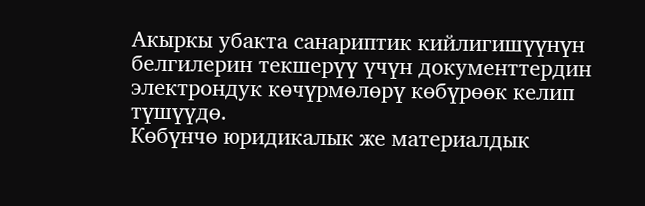Акыркы убакта санариптик кийлигишүүнүн белгилерин текшерүү үчүн документтердин электрондук көчүрмөлөрү көбүрөөк келип түшүүдө.
Көбүнчө юридикалык же материалдык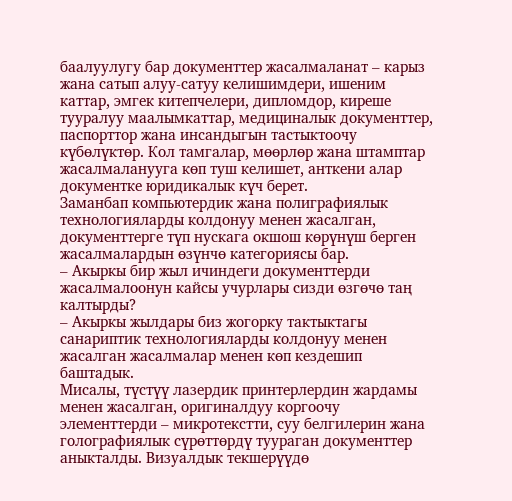баалуулугу бар документтер жасалмаланат – карыз жана сатып алуу-сатуу келишимдери, ишеним каттар, эмгек китепчелери, дипломдор, киреше тууралуу маалымкаттар, медициналык документтер, паспорттор жана инсандыгын тастыктоочу күбөлүктөр. Кол тамгалар, мөөрлөр жана штамптар жасалмаланууга көп туш келишет, анткени алар документке юридикалык күч берет.
Заманбап компьютердик жана полиграфиялык технологияларды колдонуу менен жасалган, документтерге түп нускага окшош көрүнүш берген жасалмалардын өзүнчө категориясы бар.
– Акыркы бир жыл ичиндеги документтерди жасалмалоонун кайсы учурлары сизди өзгөчө таң калтырды?
– Акыркы жылдары биз жогорку тактыктагы санариптик технологияларды колдонуу менен жасалган жасалмалар менен көп кездешип баштадык.
Мисалы, түстүү лазердик принтерлердин жардамы менен жасалган, оригиналдуу коргоочу элементтерди – микротекстти, суу белгилерин жана голографиялык сүрөттөрдү туураган документтер аныкталды. Визуалдык текшерүүдө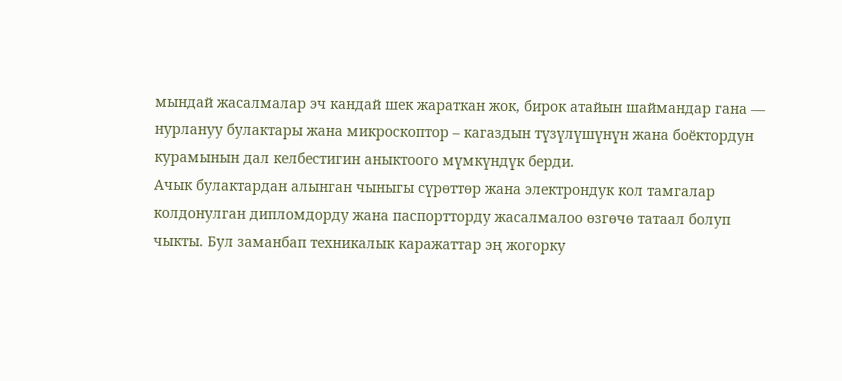мындай жасалмалар эч кандай шек жараткан жок, бирок атайын шаймандар гана — нурлануу булактары жана микроскоптор – кагаздын түзүлүшүнүн жана боёктордун курамынын дал келбестигин аныктоого мүмкүндүк берди.
Ачык булактардан алынган чыныгы сүрөттөр жана электрондук кол тамгалар колдонулган дипломдорду жана паспортторду жасалмалоо өзгөчө татаал болуп чыкты. Бул заманбап техникалык каражаттар эң жогорку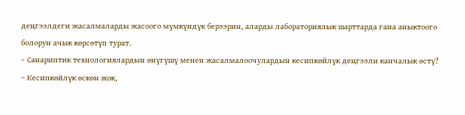деңгээлдеги жасалмаларды жасоого мүмкүндүк берээрин, аларды лабораториялык шарттарда гана аныктоого болорун ачык көрсөтүп турат.
– Санариптик технологиялардын өнүгүшү менен жасалмалоочулардын кесипкөйлүк деңгээли канчалык өстү?
– Кесипкөйлүк өскөн жок,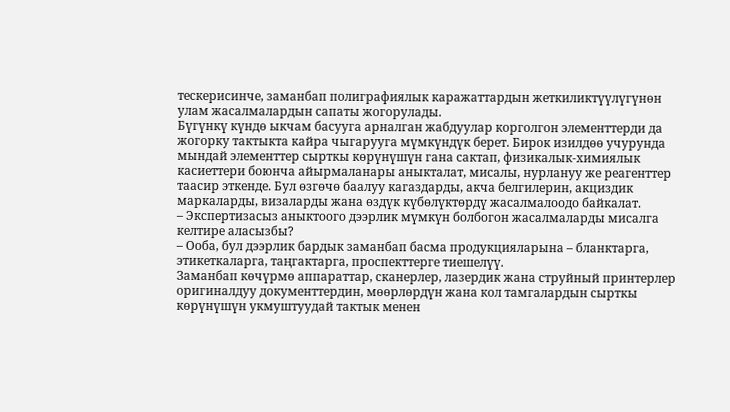тескерисинче, заманбап полиграфиялык каражаттардын жеткиликтүүлүгүнөн улам жасалмалардын сапаты жогорулады.
Бүгүнкү күндө ыкчам басууга арналган жабдуулар корголгон элементтерди да жогорку тактыкта кайра чыгарууга мүмкүндүк берет. Бирок изилдөө учурунда мындай элементтер сырткы көрүнүшүн гана сактап, физикалык-химиялык касиеттери боюнча айырмаланары аныкталат, мисалы, нурлануу же реагенттер таасир эткенде. Бул өзгөчө баалуу кагаздарды, акча белгилерин, акциздик маркаларды, визаларды жана өздүк күбөлүктөрдү жасалмалоодо байкалат.
– Экспертизасыз аныктоого дээрлик мүмкүн болбогон жасалмаларды мисалга келтире аласызбы?
– Ооба, бул дээрлик бардык заманбап басма продукцияларына – бланктарга, этикеткаларга, таңгактарга, проспекттерге тиешелүү.
Заманбап көчүрмө аппараттар, сканерлер, лазердик жана струйный принтерлер оригиналдуу документтердин, мөөрлөрдүн жана кол тамгалардын сырткы көрүнүшүн укмуштуудай тактык менен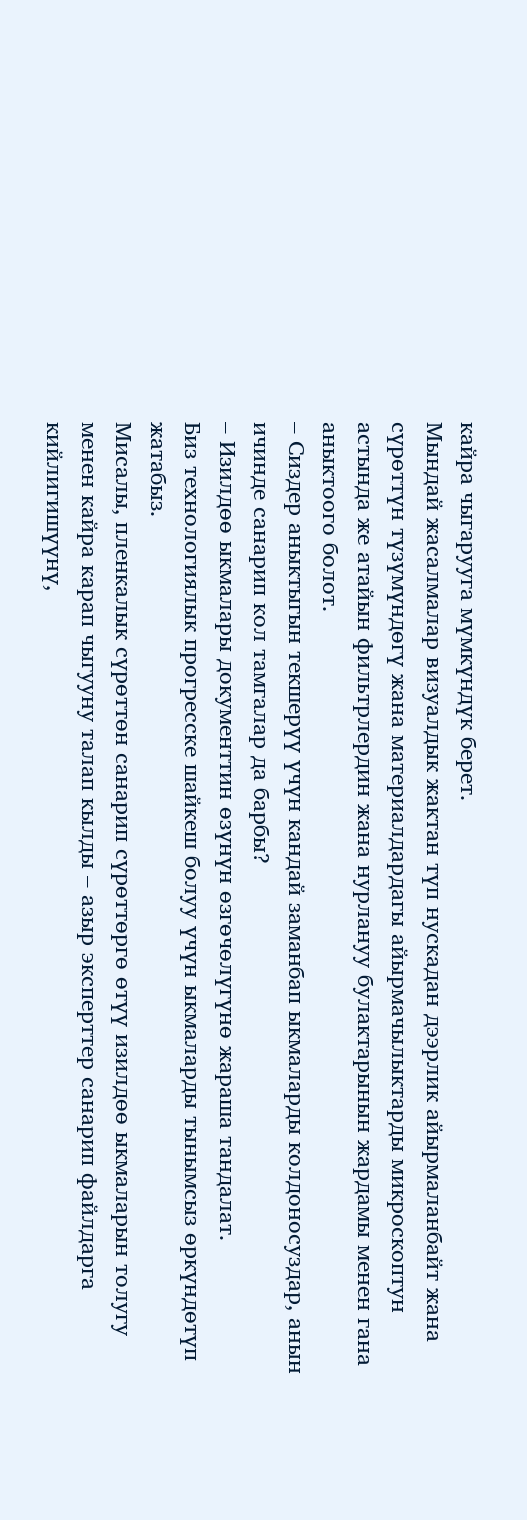кайра чыгарууга мүмкүндүк берет.
Мындай жасалмалар визуалдык жактан түп нускадан дээрлик айырмаланбайт жана сүрөттүн түзүмүндөгү жана материалдардагы айырмачылыктарды микроскоптун астында же атайын фильтрлердин жана нурлануу булактарынын жардамы менен гана аныктоого болот.
– Сиздер аныктыгын текшерүү үчүн кандай заманбап ыкмаларды колдоносуздар, анын ичинде санарип кол тамгалар да барбы?
– Изилдөө ыкмалары документтин өзүнүн өзгөчөлүгүнө жараша тандалат.
Биз технологиялык прогресске шайкеш болуу үчүн ыкмаларды тынымсыз өркүндөтүп жатабыз.
Мисалы, пленкалык сүрөттөн санарип сүрөттөргө өтүү изилдөө ыкмаларын толугу менен кайра карап чыгууну талап кылды – азыр эксперттер санарип файлдарга кийлигишүүнү,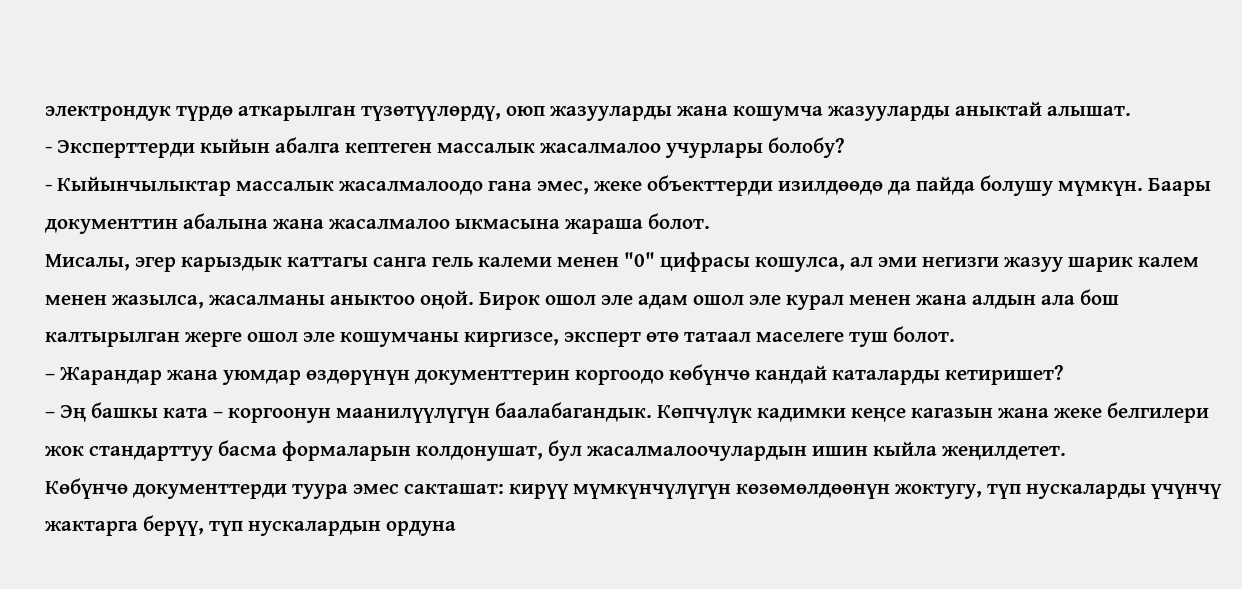электрондук түрдө аткарылган түзөтүүлөрдү, оюп жазууларды жана кошумча жазууларды аныктай алышат.
- Эксперттерди кыйын абалга кептеген массалык жасалмалоо учурлары болобу?
- Кыйынчылыктар массалык жасалмалоодо гана эмес, жеке объекттерди изилдөөдө да пайда болушу мүмкүн. Баары документтин абалына жана жасалмалоо ыкмасына жараша болот.
Мисалы, эгер карыздык каттагы санга гель калеми менен "0" цифрасы кошулса, ал эми негизги жазуу шарик калем менен жазылса, жасалманы аныктоо оңой. Бирок ошол эле адам ошол эле курал менен жана алдын ала бош калтырылган жерге ошол эле кошумчаны киргизсе, эксперт өтө татаал маселеге туш болот.
– Жарандар жана уюмдар өздөрүнүн документтерин коргоодо көбүнчө кандай каталарды кетиришет?
– Эң башкы ката – коргоонун маанилүүлүгүн баалабагандык. Көпчүлүк кадимки кеңсе кагазын жана жеке белгилери жок стандарттуу басма формаларын колдонушат, бул жасалмалоочулардын ишин кыйла жеңилдетет.
Көбүнчө документтерди туура эмес сакташат: кирүү мүмкүнчүлүгүн көзөмөлдөөнүн жоктугу, түп нускаларды үчүнчү жактарга берүү, түп нускалардын ордуна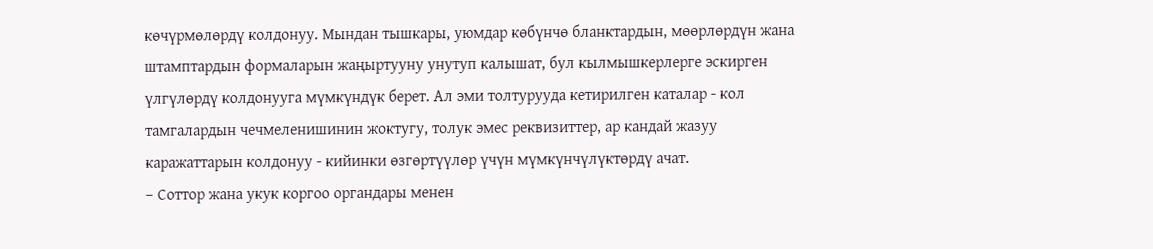көчүрмөлөрдү колдонуу. Мындан тышкары, уюмдар көбүнчө бланктардын, мөөрлөрдүн жана штамптардын формаларын жаңыртууну унутуп калышат, бул кылмышкерлерге эскирген үлгүлөрдү колдонууга мүмкүндүк берет. Ал эми толтурууда кетирилген каталар - кол тамгалардын чечмеленишинин жоктугу, толук эмес реквизиттер, ар кандай жазуу каражаттарын колдонуу - кийинки өзгөртүүлөр үчүн мүмкүнчүлүктөрдү ачат.
– Соттор жана укук коргоо органдары менен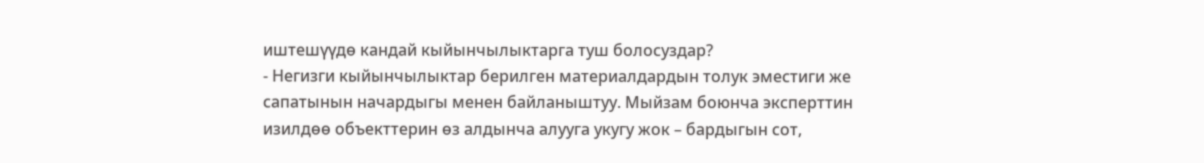иштешүүдө кандай кыйынчылыктарга туш болосуздар?
- Негизги кыйынчылыктар берилген материалдардын толук эместиги же сапатынын начардыгы менен байланыштуу. Мыйзам боюнча эксперттин изилдөө объекттерин өз алдынча алууга укугу жок – бардыгын сот,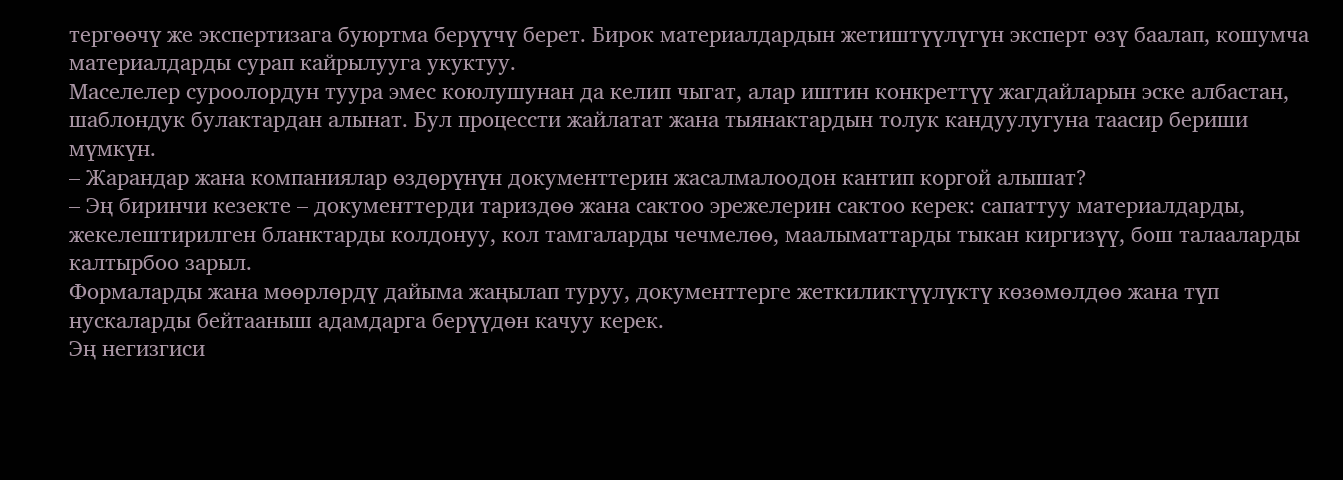тергөөчү же экспертизага буюртма берүүчү берет. Бирок материалдардын жетиштүүлүгүн эксперт өзү баалап, кошумча материалдарды сурап кайрылууга укуктуу.
Маселелер суроолордун туура эмес коюлушунан да келип чыгат, алар иштин конкреттүү жагдайларын эске албастан, шаблондук булактардан алынат. Бул процессти жайлатат жана тыянактардын толук кандуулугуна таасир бериши мүмкүн.
– Жарандар жана компаниялар өздөрүнүн документтерин жасалмалоодон кантип коргой алышат?
– Эң биринчи кезекте – документтерди тариздөө жана сактоо эрежелерин сактоо керек: сапаттуу материалдарды, жекелештирилген бланктарды колдонуу, кол тамгаларды чечмелөө, маалыматтарды тыкан киргизүү, бош талааларды калтырбоо зарыл.
Формаларды жана мөөрлөрдү дайыма жаңылап туруу, документтерге жеткиликтүүлүктү көзөмөлдөө жана түп нускаларды бейтааныш адамдарга берүүдөн качуу керек.
Эң негизгиси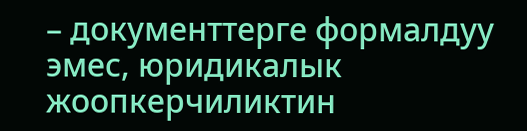– документтерге формалдуу эмес, юридикалык жоопкерчиликтин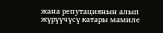жана репутациянын алып жүрүүчүсү катары мамиле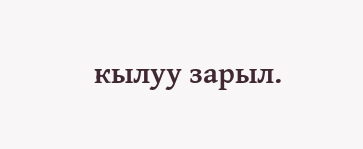кылуу зарыл.